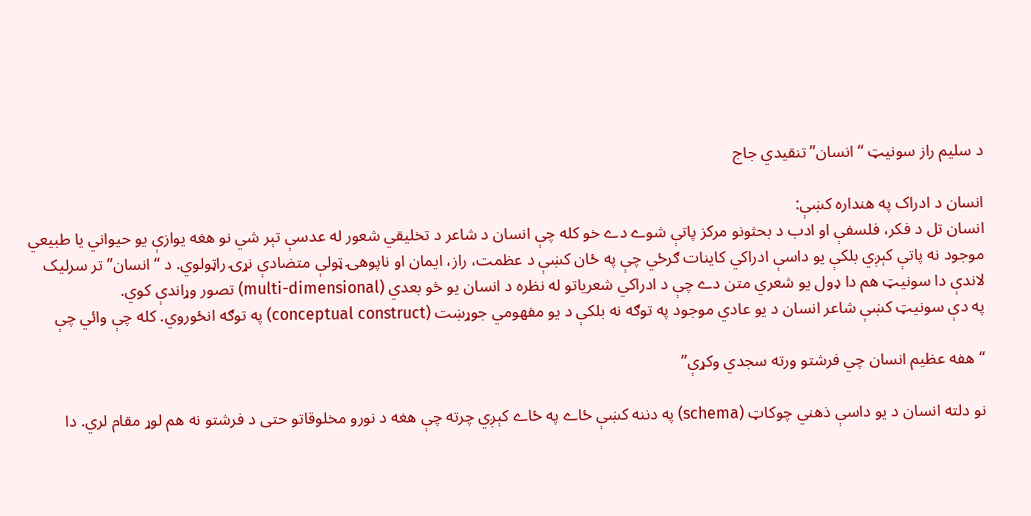د سليم راز سونيټ “انسان” تنقيدي جاج

انسان د ادراک په هنداره کښې:
انسان تل د فکر، فلسفې او ادب د بحثونو مرکز پاتې شوے دے خو کله چې انسان د شاعر د تخلیقي شعور له عدسې تېر شي نو هغه یوازې یو حیواني یا طبيعي موجود نه پاتې کېږي بلکې یو داسې ادراکي کاینات ګرځي چې په ځان کښې د عظمت، راز، ایمان او ناپوهۍ ټولې متضادې نړۍ راټولوي. د “انسان” تر سرلیک لاندې دا سونیټ هم دا ډول یو شعري متن دے چې د ادراکي شعریاتو له نظره د انسان یو څو بعدي (multi-dimensional) تصور وړاندې کوي.
په دې سونیټ کښې شاعر انسان د یو عادي موجود په توګه نه بلکې د یو مفهومي جوړښت (conceptual construct) په توګه انځوروي. کله چې وائي چې

“هفه عظيم انسان چي فرشتو ورته سجدي وکړې”

نو دلته انسان د یو داسې ذهني چوکاټ (schema) په دننه کښې ځاے په ځاے کېږي چرته چې هغه د نورو مخلوقاتو حتی د فرشتو نه هم لوړ مقام لري. دا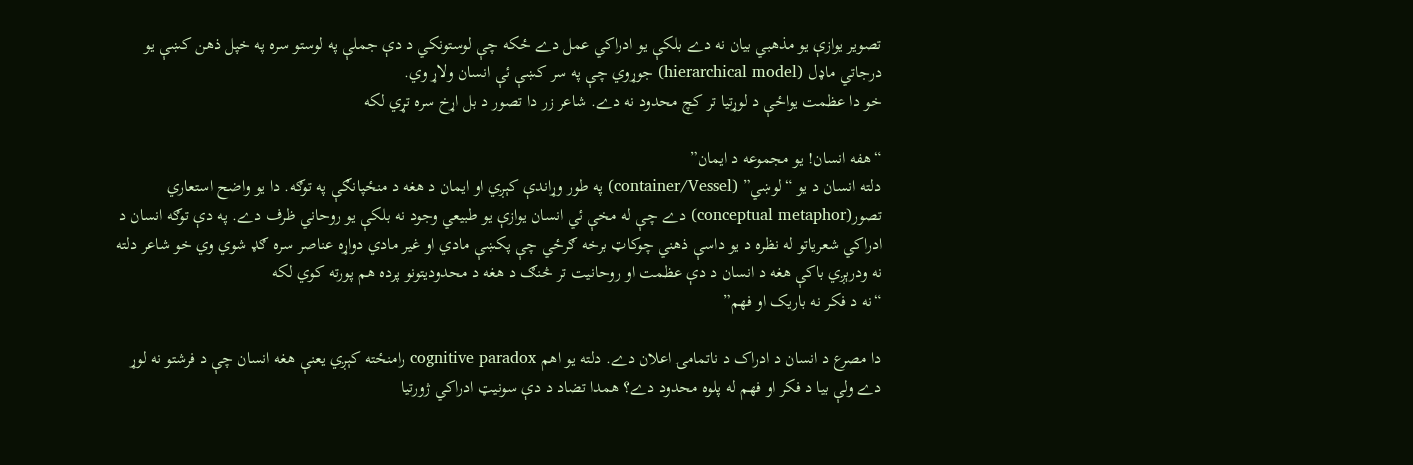تصویر یوازې یو مذهبي بیان نه دے بلکې یو ادراکي عمل دے ځکه چې لوستونکي د دې جملې په لوستو سره په خپل ذهن کښې یو درجاتي ماډل (hierarchical model) جوړوي چې په سر کښې ئې انسان ولاړ وي.
خو دا عظمت یواځې د لوړتیا تر کچ محدود نه دے. شاعر زر دا تصور د بل اړخ سره تړي لکه

“هفه انسان! يو مجموعه د ايمان”
دلته انسان د یو “لوښي” (container/Vessel) په طور وړاندې کېږي او ایمان د هغه د منځپانګې په توګه. دا یو واضح استعاري تصور(conceptual metaphor) دے چې له مخې ئي انسان یوازې یو طبيعي وجود نه بلکې یو روحاني ظرف دے. په دې توګه انسان د ادراکي شعریاتو له نظره د یو داسې ذهني چوکاټ برخه ګرځي چې پکښې مادي او غیر مادي دواړه عناصر سره ګډ شوي وي خو شاعر دلته نه ودرېږي باکې هغه د انسان د دې عظمت او روحانیت تر څنګ د هغه د محدودیتونو پرده هم پورته کوي لکه
“نه د فکر نه باريک او فهم”

دا مصرع د انسان د ادراک د ناتمامۍ اعلان دے. دلته یو اهم cognitive paradox رامنځته کېږي يعنې هغه انسان چې د فرشتو نه لوړ دے ولې بیا د فکر او فهم له پلوه محدود دے؟ همدا تضاد د دې سونیټ ادراکي ژورتیا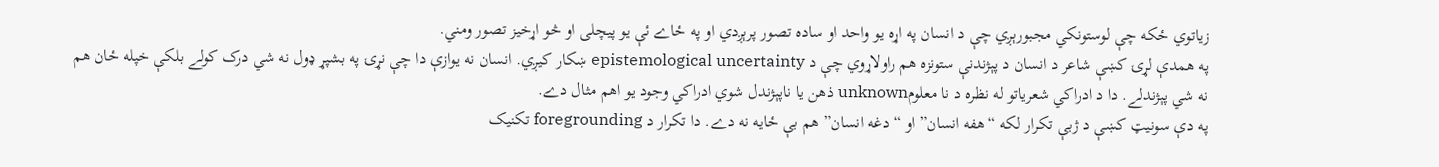زیاتوي ځکه چې لوستونکي مجبورېږي چې د انسان په اړه یو واحد او ساده تصور پرېږدي او په ځاے ئې یو پیچلی او څو اړخیز تصور ومني.
په همدې لړۍ کښې شاعر د انسان د پېژندنې ستونزه هم راولاړوي چې د epistemological uncertainty ښکار کيږي. انسان نه یوازې دا چې نړۍ په بشپړ ډول نه شي درک کولے بلکې خپله ځان هم نه شي پېژندلے. دا د ادراکي شعریاتو له نظره د نا معلومunknown ذهن یا ناپېژندل شوي ادراکي وجود یو اهم مثال دے.
په دې سونیټ کښې د ژبې تکرار لکه “هفه انسان” او “دغه انسان” هم بې ځایه نه دے. دا تکرار د foregrounding تکنیک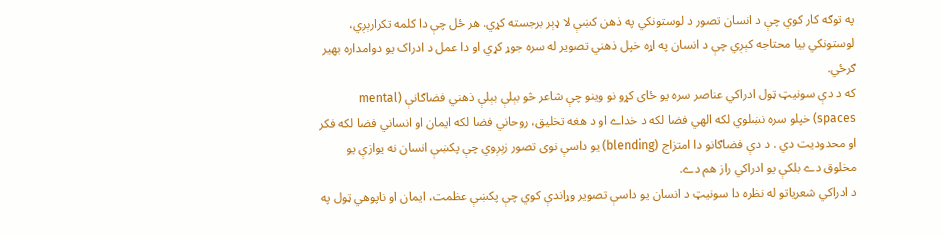په توګه کار کوي چې د انسان تصور د لوستونکي په ذهن کښې لا ډېر برجسته کړي. هر ځل چې دا کلمه تکرارېږي، لوستونکي بیا محتاجه کېږي چې د انسان په اړه خپل ذهني تصوير له سره جوړ کړي او دا عمل د ادراک یو دوامداره بهیر ګرځي.
که د دې سونیټ ټول ادراکي عناصر سره یو ځای کړو نو وینو چې شاعر څو بېلې بېلې ذهني فضاګانې (mental spaces) خپلو سره نښلوي لکه الهي فضا لکه د خداے او د هغه تخلیق، روحاني فضا لکه ایمان او انساني فضا لکه فکر او محدودیت دي . د دې فضاګانو دا امتزاج (blending) یو داسې نوی تصور زېږوي چې پکښې انسان نه یوازې یو مخلوق دے بلکې یو ادراکي راز هم دے.
د ادراکي شعریاتو له نظره دا سونیټ د انسان یو داسې تصویر وړاندې کوي چې پکښې عظمت، ایمان او ناپوهي ټول په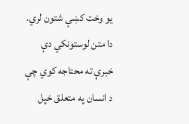یو وخت کښې شتون لري. دا متن لوستونکي دې خبرې ته محتاجه کوي چې د انسان په متعلق خپل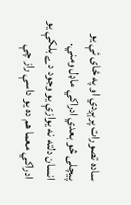ساده تصورات پرېږدي او په ځای ئې یو پیچلی څو بعدي ادراکي ماډل ومني.
انسان دلته نه یوازې یو وجود دے بلکې یو ادراکي معما هم ده یو داسې راز چې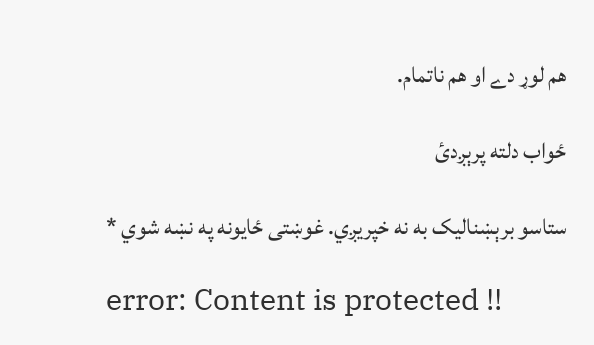هم لوړ دے او هم ناتمام.

ځواب دلته پرېږدئ

ستاسو برېښناليک به نه خپريږي. غوښتى ځایونه په نښه شوي *

error: Content is protected !!